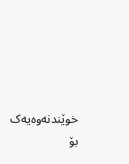خوێندنەوەیەک بۆ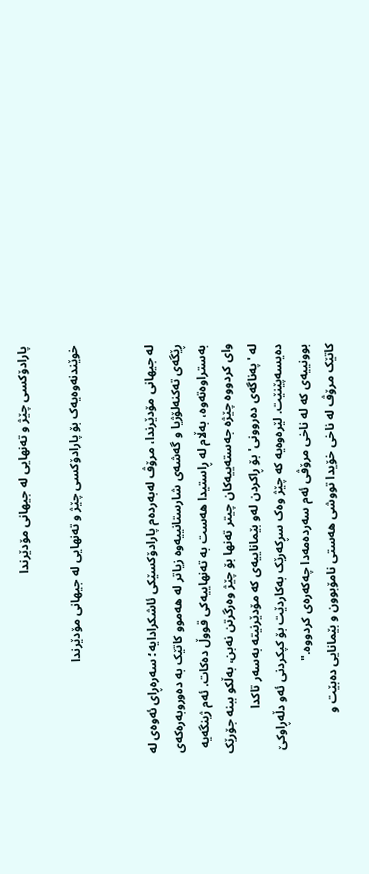پارادۆکسی چێژ و تەنهایی لە جیهانی مۆدێرندا

خوێندنەوەیەک بۆ پارادۆکسی چێژ و تەنهایی لە جیهانی مۆدێرندا


لە جیهانی مۆدێرندا، مرۆڤ لەبەردەم پارادۆکسێکی ئاشکرادایە؛ سەرەڕای ئەوەی لە ڕێگەی تەکنەلۆژیا و گەشەی شارستانییەوە زیاتر لە هەموو کاتێک بە دەوروبەرەکەی بەستراوەتەوە، بەڵام لە ڕاستیدا هەست بە تەنهاییەکی قووڵ دەکات. ئەم ژینگەیە وای کردووە چێژە جەستەییەکان چیتر تەنها بۆ چێژ وەرگرتن نەبن، بەڵکو ببنە جۆرێک لە 'پەناگەی دەروونی' بۆ ڕاکردن لەو بێماناییەی کە مۆدێرنیتە بەسەر تاکدا دەیسەپێنێت. لێرەوەیە کە چێژ وەک سڕکەرێک بەکاردێت بۆ کپکردنی ئەو دڵەڕاوکێ بوونییەی کە لە ناخی مرۆڤی ئەم سەردەمەدا چەکەرەی کردووە."
کاتێک مرۆڤ لە ناخی خۆیدا تووشی هەستی نامۆبوون و بێمانایی دەبێت و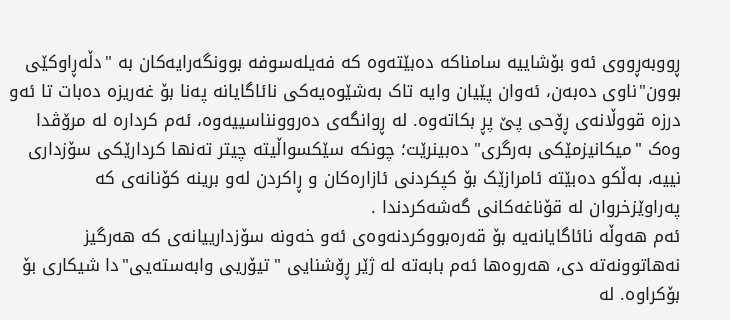ڕووبەڕووی ئەو بۆشاییە سامناکە دەبێتەوە کە فەیلەسوفە بوونگەرایەکان بە "دڵەڕاوکێی بوون"ناوی دەبەن، ئەوان پێیان وایە تاک بەشێوەیەکی نائاگایانە پەنا بۆ غەریزە دەبات تا ئەو درزە قووڵانەی ڕۆحی پێ پڕ بکاتەوە. لە ڕوانگەی دەروونناسییەوە، ئەم کردارە لە مرۆڤدا وەک "میکانیزمێکی بەرگری" دەبینرێت؛ چونکە سێکسواڵیتە چیتر تەنها کردارێکی سۆزداری نییە، بەڵکو دەبێتە ئامرازێک بۆ کپکردنی ئازارەکان و ڕاکردن لەو برینە کۆنانەی کە پەراوێزخروان لە قۆناغەکانی گەشەکردندا .
ئەم هەوڵە نائاگایانەیە بۆ قەرەبووکردنەوەی ئەو خەونە سۆزدارییانەی کە هەرگیز نەهاتوونەتە دی، هەروەها ئەم بابەتە لە ژێر ڕۆشنایی "تیۆریی وابەستەیی"دا شیکاری بۆ بۆکراوە. لە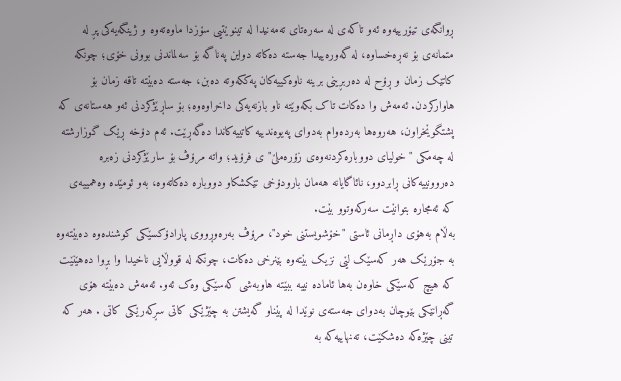ڕوانگەی تیۆرییەوە ئەو تاکەی لە سەرەتای تەمەنیدا لە تینوێتیی سۆزدا ماوەتەوە و ژینگەیەکی پڕ لە متمانەی بۆ نەڕەخساوە، لە گەورەییدا جەستە دەکاتە دواین پەناگە بۆ سەلماندنی بوونی خۆی؛ چونکە کاتێک زمان و ڕۆح لە دەربڕینی برینە ناوەکییەکان پەککەوتە دەبن، جەستە دەبێتە تاقە زمان بۆ هاوارکردن. ئەمەش وا دەکات تاک بکەوێتە ناو بازنەیەکی داخراوەوە؛ بۆ ساڕێژکردنی ئەو هەستانەی کە پشتگوێخراون، هەروەها بەردەوام بەدوای پەیوەندییە کاتییەکاندا دەگەڕێت. ئەم دۆخە ڕێک گوزارشتە لە چەمکی "خولیای دووبارەکردنەوەی زۆرەملێ"ی فرۆید؛ واتە مرۆڤ بۆ سارێژکردنی زەبرە دەروونییەکانی ڕابردوو، نائاگایانە هەمان بارودۆخی تێکشکاو دووبارە دەکاتەوە، بەو ئومێدە وەهمییەی کە ئەمجارە بتوانێت سەرکەوتوو بێت.
بەڵام بەهۆی داڕمانی ئاستی "خۆشویستنی خود"، مرۆڤ بەرەوڕووی پارادۆکسێکی کوشندەوە دەبێتەوە بە جۆرێک هەر کەسێک لێی نزیک بێتەوە بێنرخی دەکات، چونکە لە قووڵایی ناخیدا وا بڕوا دەهێنێت کە هیچ کەسێکی خاوەن بەها ئامادە نییە ببێتە هاوبەشی کەسێکی وەک ئەو. ئەمەش دەبێتە هۆی گەڕانێکی بێوچان بەدوای جەستەی نوێدا لە پێناو گەیشتن بە چێژێکی کاتی سڕکەرێکی کاتی . هەر کە تینی چێژەکە دەشکێت، تەنهاییەکە بە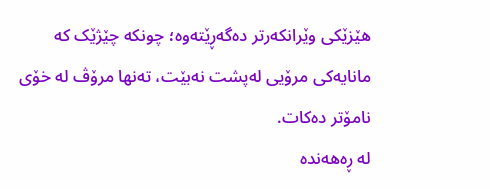هێزێکی وێرانکەرتر دەگەڕێتەوە؛ چونکە چێژێک کە مانایەکی مرۆیی لەپشت نەبێت، تەنها مرۆڤ لە خۆی نامۆتر دەکات.
لە ڕەهەندە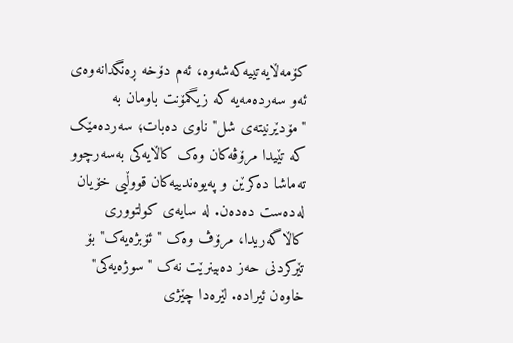کۆمەڵایەتییەکەشەوە، ئەم دۆخە ڕەنگدانەوەی ئەو سەردەمەیە کە زیگمۆنت باومان بە "مۆدێرنیتەی شل" ناوی دەبات؛ سەردەمێک کە تێیدا مرۆڤەکان وەک کاڵایەکی بەسەرچوو تەماشا دەکرێن و پەیوەندییەکان قووڵیی خۆیان لەدەست دەدەن. لە سایەی کولتووری کاڵاگەریدا، مرۆڤ وەک "ئۆبژەیەک"بۆ تێرکردنی حەز دەبینرێت نەک "سوژەیەکی" خاوەن ئیرادە. لێرەدا چێژی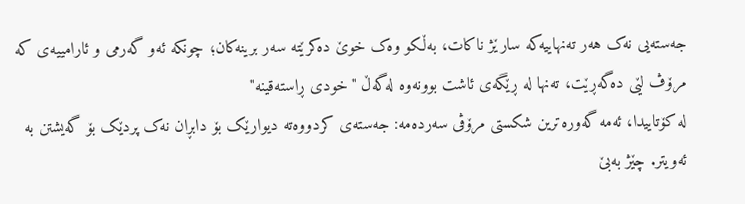جەستەیی نەک هەر تەنهاییەکە سارێژ ناکات، بەڵکو وەک خوێ دەکرێتە سەر برینەکان؛ چونکە ئەو گەرمی و ئارامییەی کە مرۆڤ لێی دەگەڕێت، تەنها لە ڕێگەی ئاشت بوونەوە لەگەڵ "خودی ڕاستەقینە"
لە کۆتاییدا، ئەمە گەورەترین شکستی مرۆڤی سەردەمە: جەستەی کردووەتە دیوارێک بۆ دابڕان نەک پردێک بۆ گەیشتن بە ئەویتر. چێژ بەبێ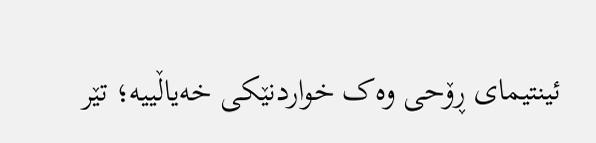ئینتیمای ڕۆحی وەک خواردنێکی خەیاڵییە؛ تێر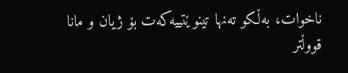ناخوات، بەڵکو تەنها تینوێتییەکەت بۆ ژیان و مانا قووڵتر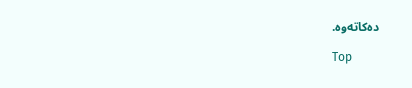دەکاتەوە.

Top